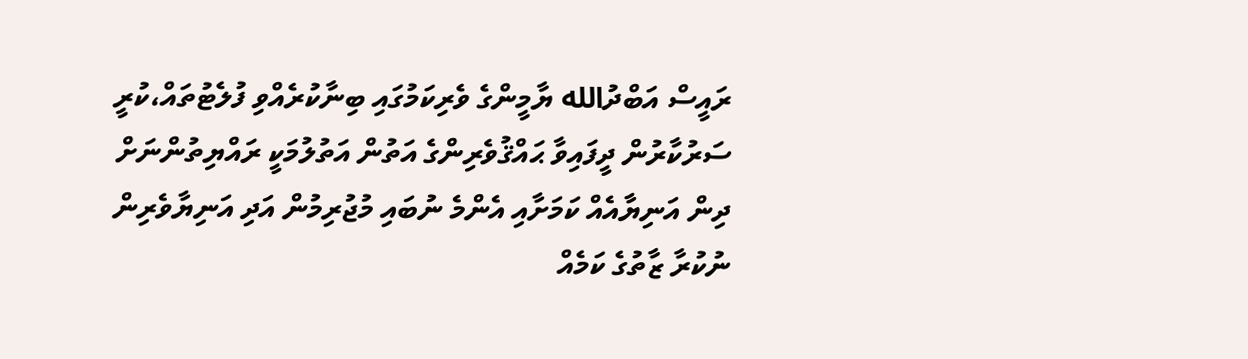ރައީސް އަބްދުالله ޔާމީންގެ ވެރިކަމުގައި ބިނާކުރެއްވި ފުލެޓުތައް،ކުރީ ސަރުކާރުން ދީފައިވާ ޙައްޤުވެރިންގެ އަތުން އަތުލުމަކީ ރައްޔިތުންނަށް ދިން އަނިޔާއެއް ކަމަށާއި އެންމެ ނުބައި މުޖުރިމުން އަދި އަނިޔާވެރިން ނުކުރާ ޒާތުގެ ކަމެއް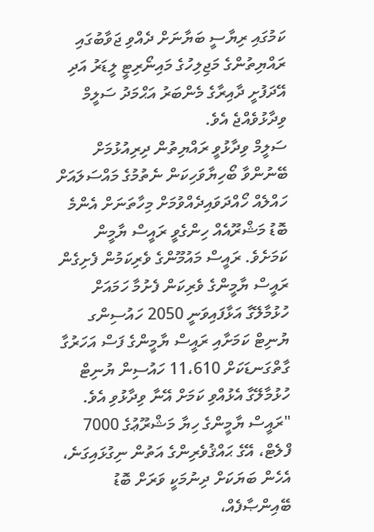ކަމުގައި ރިޔާސީ ބަޔާނަށް ދެއްވި ޖަވާބުގައި ރައްޔިތުންގެ މަޖިލިހުގެ މައިނޯރިޓީ ލީޑަރު އަދި އޭދަފުށީ ދާއިރާގެ މެންބަރު އަޙްމަދު ސަލީމް ވިދާޅުވެއްޖެ އެވެ.
ސަލީމް ވިދާޅުވީ ރައްޔިތުން ދިރިއުޅުމަށް ބޭނުންވާ ބޯހިޔާވަހިކަން ނެތުމުގެ މައްސަލައަށް ހައްލެއް ހޯއްދަވައިދެއްވުމަށް މިހާތަނަށް އެންމެ ބޮޑު މަޝްރޫއެއް ހިންގެވީ ރައީސް ޔާމީން ކަމަށެވެ. ރައީސް މައުމޫންގެ ވެރިކަމުން ފެށިގެން ރައީސް ޔާމީންގެ ވެރިކަން ފެށުމާ ހަމައަށް ހުޅުމާލޭގާ އަޅާފައިވަނީ 2050 ހައުސިންގ ޔުނިޓް ކަމަށާއި ރައީސް ޔާމީންގެ ފަސް އަހަރުގާ ގާތްގަނޑަކަށް 11،610 ހައުސިން ޔުނިޓް ހުޅުމާލޭގާ އެޅުއްވި ކަމަށް އޭނާ ވިދާޅުވި އެވެ.
"ރައީސް ޔާމީންގެ ހިޔާ މަޝްރޫޢުގެ 7000 ފްލެޓް، އޭގެ ޙައްޤުވެރިންގެ އަތުން ނިގުޅައިގަނެ، އެހެން ބަޔަކަށް ދިނުމަކީ ވަރަށް ބޮޑު ބޭއިންޞާފެއް،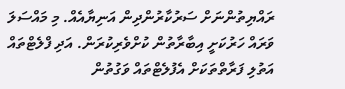ރައްޔިތުންނަށް ސަރުކާރުންދިން އަނިޔާއެއް. މި މައްސަލަ ވަރައް ހަރުކަށީ އިބާރާތުން ކުށްވެރިކުރަން. އަދި ފްލެޓްތައް އަތުލި ފަރާތްތަކަށް އެފުލެޓްތައް ވަގުތުން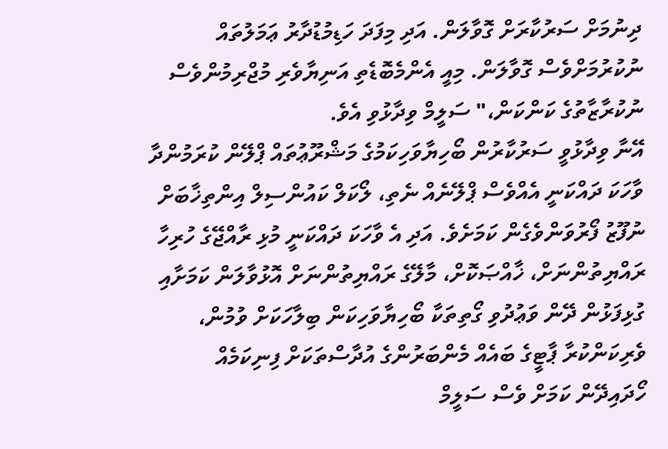ދިނުމަށް ސަރުކާރަށް ގޮވާލަން. އަދި މިފަދަ ހަޑިމުޑުދާރު ޢަމަލުތައް ނުކުރުމަށްވެސް ގޮވާލަން. މިއީ އެންމެބޮޑެތި އަނިޔާވެރި މުޖްރިމުންވެސް ނުކުރާޒާތުގެ ކަންކަން،" ސަލީމް ވިދާޅުވި އެވެ.
އޭނާ ވިދާޅުވީ ސަރުކާރުން ބޯހިޔާވަހިކަމުގެ މަޝްރޫޢުތައް ޕްލޭން ކުރަމުންދާ ވާހަކަ ދައްކަނީ އެއްވެސް ޕްލޭނެއް ނެތި، ލޯކަލް ކައުންސިލް އިންތިޚާބަށް ނުފޫޒު ފޯރުވަންވެގެން ކަމަށެވެ. އަދި އެ ވާހަކަ ދައްކަނީ މުޅި ރާއްޖޭގެ ހުރިހާ ރައްޔިތުންނަށް، ޚާއްޞަކޮށް، މާލޭގެ ރައްޔިތުންނަށް އޮޅުވާލަން ކަމަށާއި ގުޅިފަޅުން ދޭން ވަޢުދުވި ގޯތިތަކާ ބޯހިޔާވަހިކަން ބިލާހަކަށް ވުމުން، ވެރިކަންކުރާ ޕާޓީގެ ބައެއް މެންބަރުންގެ އުދާސްތަކަށް ފިނިކަމެއް ހޯދައިދޭން ކަމަށް ވެސް ސަލީމް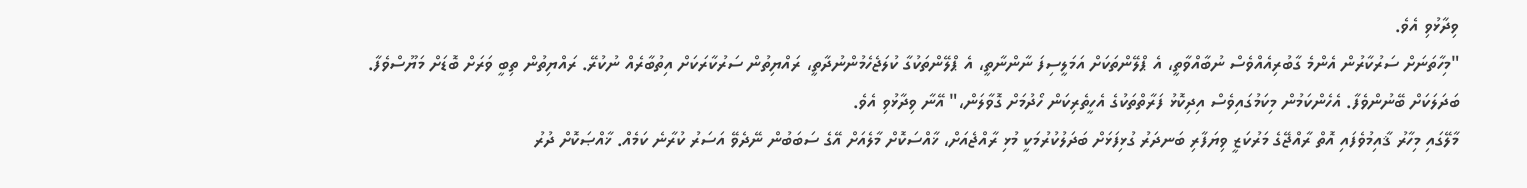ވިދާޅުވި އެވެ.
"މިހާތަނަށް ސަރުކާރުން އެންމެ ގާބުރިއެއްވެސް ނުބާއްވާތީ، އެ ޕްލޭންތަކަށް އަމަލީސިފަ ނާންނާތީ، އެ ޕްލޭންތަކުގާ ކުލަޖެހެމުންނުދާތީ، ރައްޔިތުން ސަރުކާރަކަށް އިތުބާރެއް ނުކުރޭ. ރައްޔިތުން ތިބީ ވަރަށް ބޮޑަށް މަޔޫސްވެފާ. ބަދަލަކަށް ބޭނުންވެފާ. އެހެންކަމުން މިކަމުގައިވެސް އިދިކޮޅު ފަރާތްތަކުގެ އެހީތެރިކަން ހޯދުމަށް ގޮވާލަން،" އޭނާ ވިދާޅުވި އެވެ.
މާލޭގައި މިހާރު ޤާއިމުވެފައި އޮތް ރާއްޖޭގެ މަރުކަޒީ ވިޔަފާރި ބަނދަރު ގުޅިފަޅަށް ބަދަލުކުރުމަކީ މުޅި ރާއްޖެއަށް، ޚާއްސަކޮށް މާލެއަށް އޭގެ ސަބަބުން ނޭދެވޭ އަސަރު ކުރާނެ ކަމެއް. ޚާއްޞަކޮށް ދުރު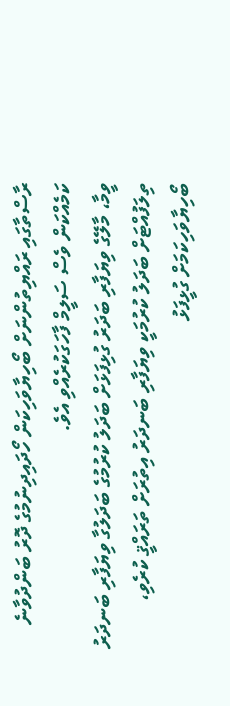ރާސްތާގައި ރައްޔިތުންނަށް ބޯހިޔާވަހިކަން ހޯދައިދިނުމުގެ ދޮރު ބަންދުވާނެ ކަމެއްކަން ވެސް ސަލީމް ފާހަގަކުރެއްވި އެވެ.
ވީމާ، މާލޭގެ ވިޔަފާރި ބަދަރު ގުޅިފަޅަށް ބަދަލު ކުރުމުގެ ބަދަލުގާ ވިޔަފާރި ބަނދަރު ތިލަފުއްޓަށް ބަދަލު ކުރުމަކީ ވިޔަފާރި ބަނދަރު އިތުރަށް ތަރައްޤީ ކުރެވި، ބޯހިޔާވަހިކަމަށް ގުޅީފަޅު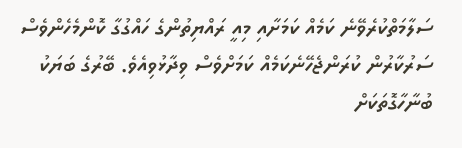ސަލާމަތްކުރެވޭނެ ކަމެއް ކަމަށާއި މިއީ ރައްޔިތުންގެ ހައްގުގާ ކޮންމެހެންވެސް ސަރުކާރުން ކުރަންޖެހޭނެކަމެއް ކަމަށްވެސް ވިދާޅުވިއެވެ. ބޭރުގެ ބަޔަކު ބުނާހާގޮތަކަށް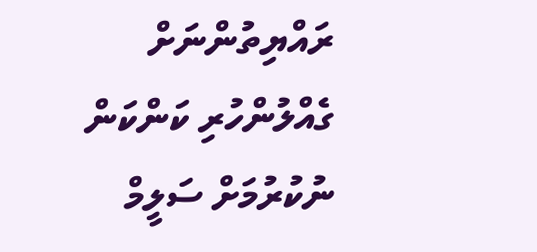ރައްޔިތުންނަށް ގެއްލުންހުރި ކަންކަން ނުކުރުމަށް ސަލީމް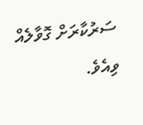ސަރުކާރަށް ގޮވާލެއް ވިއެވެ.